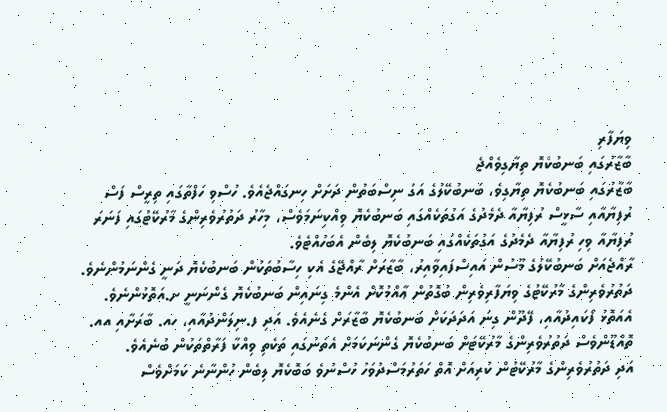ވިޔަފާރި
ބާޒާރުގައި ބަނބުކެޔޮ ތިޔާގިވެއްޖެ
ބާޒާރުގައި ބަނބުކެޔޮ ތިޔާގިވެ، ބަނބުކޭލުގެ އަގު ނިސްބަތުން ދަށަށް ހިނގައްޖެއެވެ. ހުސްވި ހަފްތާގައި ތިރީސް ފަސް ރުފިޔާއާއި ސާޅީސް ރުފިޔާއާ ދެމެދުގެ އަގުތަކެއްގައި ބަނބުކެޔޮ ވިއްކިނަމަވެސް، މިހާރު ދަތުރުވެރިންގެ މާރުކޭޓުގައި ފަނަރަ ރުފިޔާއާ ވިހި ރުފިޔާއާ ދެމެދުގެ އަގުތަކެއްގައި ބަނބުކެޔޮ ލިބެން އެބަހުއްޓެވެ.
ރާއްޖެއަށް ބަނބުކޭލުގެ މޫސުން އައިސްފައިވާއިރު، ބާޒާރަށް ރާއްޖޭގެ އެކި ހިސާބުތަކުން ބަނބުކެޔޮ ދަނީ ގެންނަމުންނެވެ. ދަތުރުވެރިންގެ މާރުކޭޓުގެ ވިޔަފާރިވެރިން ބުގޮތުން ޢާއްމުކޮށް އެންމެ ގިނައިން ބަނބުކެޔޮ ގެންނަނީ ށ.އަތޮޅުންނެވެ. އެއަތޮޅު ފޯކައިދުއާއި، ފޭދޫން ގިނަ އަދަދަކަށް ބަނބުކެޔޮ ބާޒާރަށް ގެނެއެވެ. އަދި ފ.ނިލަންދުއާއި، ހއ. ބާރަށާއި އއ. ތޮއްޑޫންވެސް ދަތުރުވެރިންގެ މާރުކޭޓަށް ބަނބުކެޔޮ ގެންނަކަމަށް އެތަނުގައި ތަކެތި ވިއްކާ ފަރާތްތަކުން ބުނެއެވެ.
އަދި ދަތުރުވެރިންގެ މާރުކޭޓުން ކުރިއަށް އޮތް ހަތަރުމަސްދުވަހު ހުސްނުވެ ބަބޮކެޔޮ ލިބެން ހުންނާނެ ކަމަށްވެސް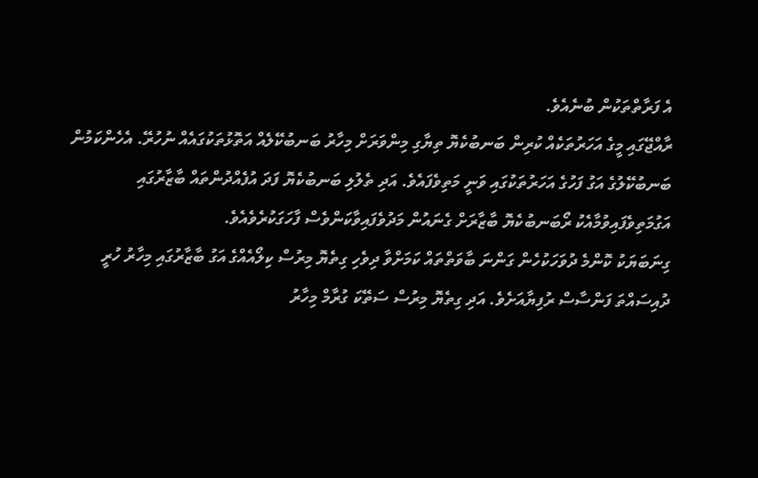އެ ފަރާތްތަކުން ބުނެއެވެ.
ރާއްޖޭގައި މީގެ އަހަރުތަކެއް ކުރިން ބަނބުކެޔޮ ތިޔާގި މިންވަރަށް މިހާރު ބަނބުކޭލެއް އަތޮޅުތަކުގައެއް ނުހުރޭ. އެހެންކަމުން ބަނބުކޭލުގެ އަގު ފަހުގެ އަހަރުތަކުގައި ވަނީ މަތިވެފައެވެ. އަދި ތެލުލި ބަނބުކެޔޮ ފަދަ އުފެއްދުންތައް ބާޒާރުގައި އަގުމަތިވެފައިވުމާއެކު ރޯބަނބުކެޔޮ ބާޒާރަށް ގެނައުން މަދުވެފައިވާކަންވެސް ފާހަގަކުރެވެއެވެ.
ގިނަބަޔަކު ކޮންމެ ދުވަހަކުހެން ގަންނަ ބާވަތްތައް ކަމަށްވާ ދިވެހި ގިތެޔޮ މިރުސް ކިލޯއެއްގެ އަގު ބާޒާރުގައި މިހާރު ހުރީ ދުއިސައްތަ ފަންސާސް ރުފިޔާއަށެވެ. އަދި ގިތެޔޮ މިރުސް ސަތޭކަ ގުރާމް މިހާރު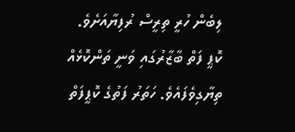ލިބެން ހުރީ ތިރީސް ރުފިޔާއަށެވެ.
ކޮޕީ ފަތް ބާޒާރުގައި ވަނީ ތަންކޮޅެއް ތިޔާގިވެފައެވެ. ހަތަރު ފަތުގެ ކޮޕީފަތް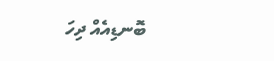ބޮނޑިއެއް ދިހަ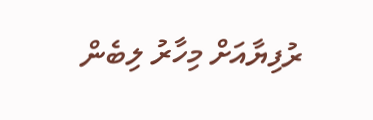ރުފިޔާއަށް މިހާރު ލިބެން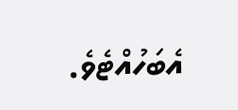އެބަހުއްޓެވެ.